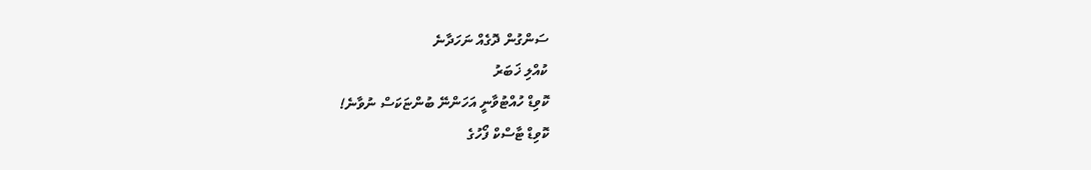ސަންގުން ދޮގެއް ނަހަދާނެ
ކުއްލި ޚަބަރު
ކޮވިޑް ހުއްޓުވާނީ އަހަންނޭ ބުންޏަކަސް ނުވާނެ!
ކޮވިޑް ޓާސްކް ފޯހުގެ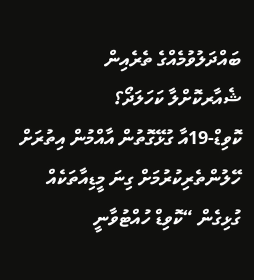ބައްދަލުވުމެއްގެ ތެރެއިން
ޝެއާރކޮށްލާ ކަހަލަދޯ؟
ކޮވިޑް-19އާ ގުޅޭގޮތުން އާއްމުން އިތުރަށް ހޭލުންތެރިކުރުމަށް ގިނަ މީޑިއާތަކެއް ގުޅިގެން “ކޮވިޑް ހުއްޓުވާނީ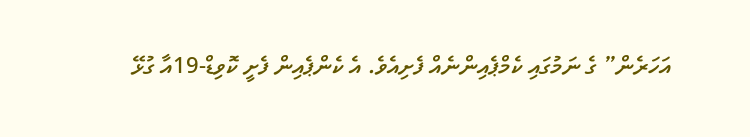އަހަރެން” ގެ ނަމުގައި ކެމްޕެއިންނެއް ފެށިއެވެ. އެ ކެންޕެއިން ފެށީ ކޮވިޑް-19އާ ގުޅޭ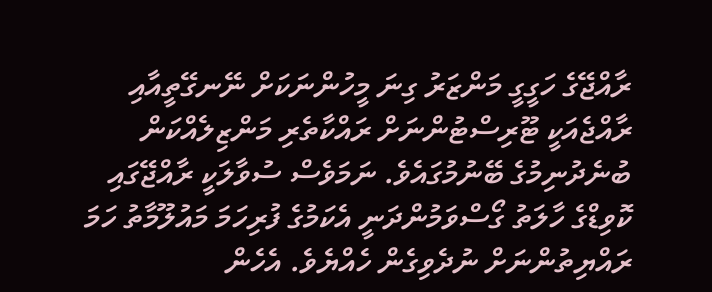ރާއްޖޭގެ ހަގީގީ މަންޒަރު ގިނަ މީހުންނަކަށް ނޭނގޭތީއާއި ރާއްޖެއަކީ ޓޫރިސްޓުންނަށް ރައްކާތެރި މަންޒިލެއްކަން ބުނެދުނިމުގެ ބޭނުމުގައެވެ. ނަމަވެސް ސުވާލަކީ ރާއްޖޭގައި ކޮވިޑްގެ ހާލަތު ގޯސްވަމުންދަނީ އެކަމުގެ ފުރިހަމަ މައުލޫމާތު ހަމަ ރައްޔިތުންނަށް ނުދެވިގެން ހެއްޔެވެ. އެހެން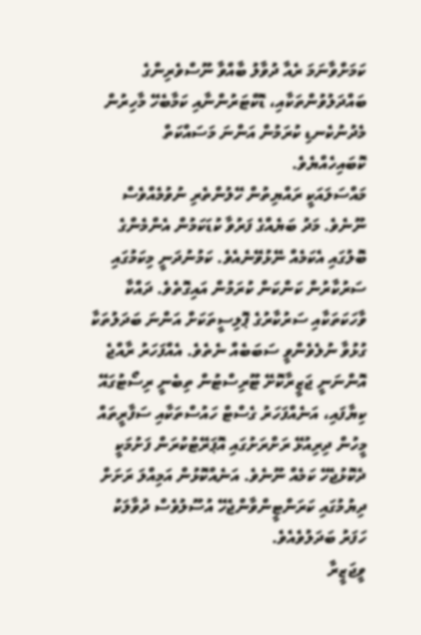ކަމަށްވާނަމަ ރެއާ ދުވާލު ބާއްވާ ނޫސްވެރިންގެ ބައްދަލުވުންތަކާއި، ޑޮކްޓަރުންނާއި ކަމާބެހޭ މާހިރުން މެދުނުކެނޑި ކުރަމުން އަންނަ މަސައްކަތް ކޮބައިހެއްޔެވެ.
މައްސަލައަކީ ރައްޔިތުން ހޭލުންތެރި ނުވުމެއްވެސް ނޫނެވެ. މަދު ބަޔެއްގެ ފަރުވާ ކުޑަކަމުން އެންމެންގެ ބޮލުގައި އެކަމެއް ނޭޅުވޭނެއެވެ. ކަމުނުދަނީ މިކަމުގައި ސަރުކާރުން ކަންކަން ކުރަމުން އައިގޮތެވެ. ދައްކާ ވާހަކަތަކާއި ސަރުކާރުގެ ޕޮލިސީތަކަށް އަންނަ ބަދަލުތަކާ ގުޅުވާ ނުލެވެންވީ ސަބަބެއް ނެތެވެ. އެއްފަހަރު ރާއްޖެ އޮންނަނީ ޖަޒީރާކޮށޭ ޓޫރިސްޓުން ތިބެނީ ރިސޯޓުގައޭ ކިޔާފައި، އަނެއްފަހަރު ގެސްޓް ހައުސްތަކާއި ސަފާރީތައް މީހުން ދިރިއުޅޭ ރަށްރަށުގައި އޮޕަރޭޓުކުރަން ފަށުމަކީ ދެކޮޅުޖެހޭ ކަމެއް ނޫނެވެ. އަނެއްކޮޅުން އަމިއްލަ ރަށަށް ދިޔުމުގައި ކަރަންޓީންވާންޖެހޭ އުސޫލުވެސް ދުވާލަކު ހަފަރު ބަދަލުވެއެވެ.
ވީޖަޒީރާ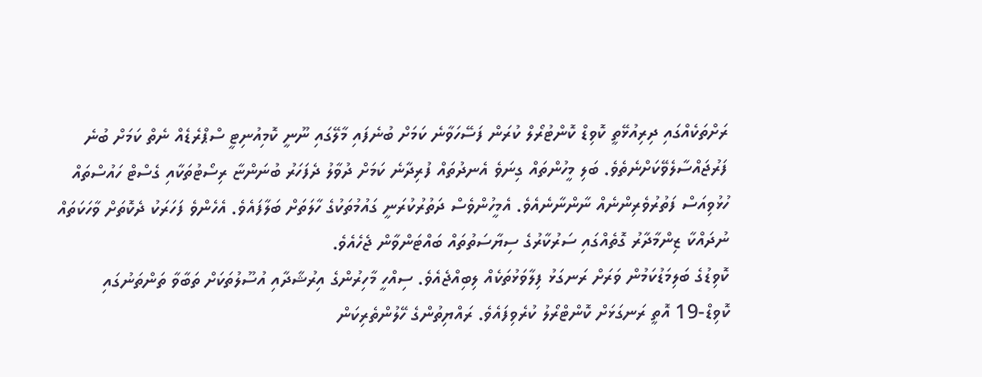ރަށްތަކެއްގައި ދިރިއުޅޭތީ ކޮވިޑް ކޮންޓުރޯލް ކުރަން ފަސޭހަވާނެ ކަމަށް ބުނެފައި މާލޭގައި ނޫނީ ކޮމިއުނިޓީ ސްޕްރެޑެއް ނެތް ކަމަށް ބުނެ ފަރުޖައްސާލެވޭކަށްނެތެވެ. ބަލި މީހުންތައް ގިނަވެ އެނދުތައް ފުރިދާނެ ކަމަށް ދުވާލު ދެފަހަރު ބުނަންޏާ ރިސޯޓުތަކާއި ގެސްޓް ހައުސްތައް ހުޅުވިއަސް ފަތުރުވެރިންނެއް ނާންނާނެއެވެ. އެމީހުންވެސް ދަތުރުކުރަނީ ގައުމުތަކުގެ ހާލަތަށް ބަލާފައެވެ. އެހެންވެ ފަހަރަކު ދެކޮތަށް ވާހަކަތައް ނުދައްކާ ޒިންމާދާރު ގޮތެއްގައި ސަރުކާރުގެ ސިޔާސަތުތައް ބައްޓަންވާން ޖެހެއެވެ.
ކޮވިޑުގެ ބަލިމަޑުކަމުން ވަރަށް ރަނގަޅު ފިލާވަޅުތަކެއް ލިބިއްޖެއެވެ. ސިއްހީ މާހިރުންގެ އިރުޝާދާއި އުސޫލުތަކަށް ތަބާވާ ތަންތަނުގައި ކޮވިޑް-19 އޮތީ ރަނގަޅަށް ކޮންޓްރޯލު ކުރެވިފައެވެ. ރައްޔިތުންގެ ހޭލުންތެރިކަން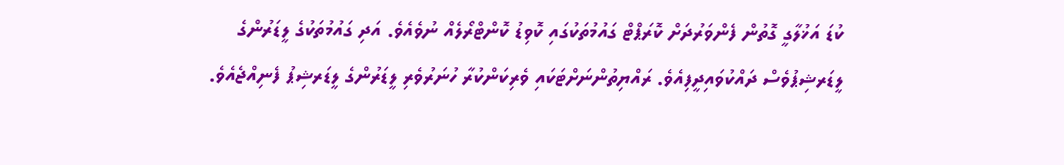ކުޑަ އަޚުލާގީ ގޮތުން ފެންވަރުދަށް ކޮރަޕްޓް ގައުމުތަކުގައި ކޮވިޑު ކޮންޓްރޯލެއް ނުވެއެވެ. އަދި ގައުމުތަކުގެ ލީޑަރުންގެ ލީޑަރޝިޕުވެސް ދައްކުވައިދީފިއެވެ. ރައްޔިތުންނަށްޓަކައި ވެރިކަންކުރާ ހުނަރުވެރި ލީޑަރުންގެ ލީޑަރޝިޕު ފެނިއްޖެއެވެ.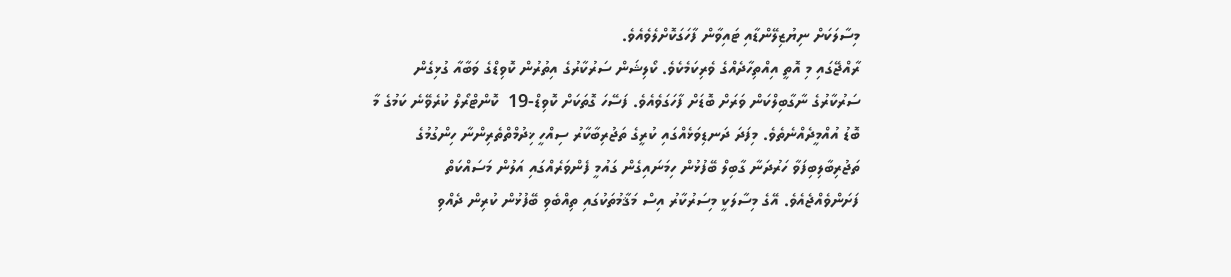މިސާލަކަށް ނިޔުޒިލޭންޑާއި ޓައިވާން ފާހަގަކޮށްލެވެއެވެ.
ރާއްޖޭގައި މި އޮތީ އިއްތިހާދެއްގެ ވެރިކަމެކެވެ. ކޯލިޝަން ސަރުކާރުގެ އިތުރުން ކޮވިޑްގެ ވަބާއާ ގުޅިގެން ސަރުކާރުގެ ނާގާބިލްކަން ވަރަށް ބޮޑަށް ފާހަގަވެއެވެ. ފަސޭހަ ގޮތަކަށް ކޮވިޑް-19  ކޮންޓްރޯލް ކުރެވޭނެ ކަމުގެ މާ ބޮޑު އުއްމީދެއްނެތެވެ. މިފަދަ ދަނޑިވަޅެއްގައި ކުރީގެ ތަޖުރިބާކާރު ސިއްހީ ޚިދުމްތްތެރިންނާ ހިންގުމުގެ ތަޖުރިބާލިބިފަވާ ހަރުދަނާ ގާބިލް ބޭފުޅުން ހިމަނައިގެން ގައުމީ ފެންވަރެއްގައި އަލުން މަސައްކަތް ފަށަންވެއްޖެއެވެ. އޭގެ މިސާލަކީ މިސަރުކާރު އިސް މަޤާމުތަކުގައި ތިއްބެވި ބޭފުޅުން ކުރިން ދެއްވި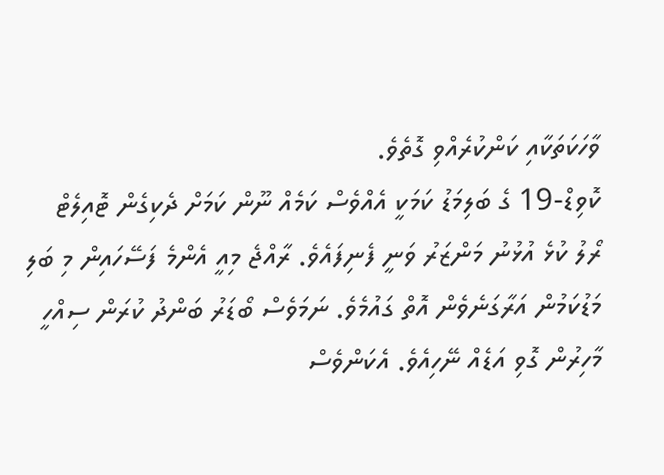ވާހަކަތަކާއި ކަންކުރެއްވި ގޮތެވެ.
ކޮވިޑް-19 ގެ ބަލިމަޑު ކަމަކީ އެއްވެސް ކަމެއް ނޫން ކަމަށް ދެކިގެން ޓޮއިލެޓް ރޯލު ކުޅެ އުޅުނު މަންޒަރު ވަނީ ފެނިފައެވެ. ރާއްޖެ މިއީ އެންމެ ފަސޭހައިން މި ބަލި މަޑުކަމުން އަރާގަނެވެން އޮތް ގައުމެވެ. ނަމަވެސް ބޯޑަރު ބަންދު ކުރަން ސިއްހީ މާހިރުން ގޮވި އަޑެއް ނޭހިއެވެ. އެކަންވެސް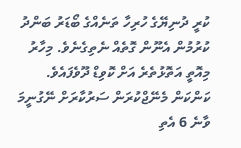ކުރީ ދުނިޔޭގެ ހުރިހާ ތަނެއްގެ ބޯޑަރު ބަންދު ކުރުމުން އެނޫން ގޮތެއް ނެތިގެނެވެ. މިހާރު މިއޮތީ އަތޮޅުތެރެ އަށް ކޮވިޑް ދޫވެފައެވެ. ކަންކަން މެނޭޖްކުރަން ސަރުކާރަށް ނޭގުނީމަ ވާނެ 6 އެތި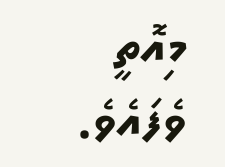މިއޮތީ ވެފައެވެ.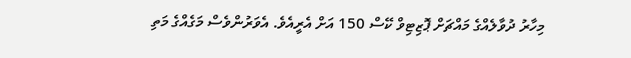މިހާރު ދުވާލެއްގެ މައްޗަށް ޕޮޒިޓިވް ކޭސް 150 އަށް އެރީއެވެ. އެވަރުންވެސް މަގެއްގެ މަތި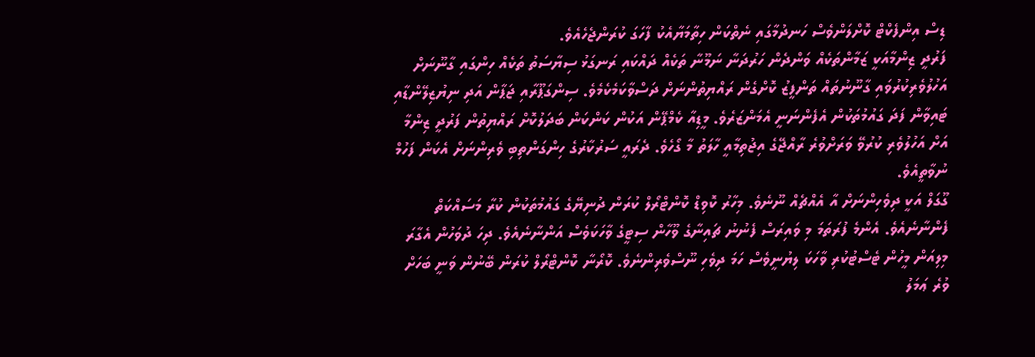ޑިސް އިންފެކްޓް ކޮށްލަންވެސް ހަނދުމާގައި ނެތްކަން ހިތާމަޔާއެކު ފާހަގަ ކުރަންޖެހެއެވެ.
ފަރުދީ ޒިންމާއަކީ ޒަމާންތަކެއް ވަންދެން ހަރުދަނާ ނަމޫނާ ތަކެއް ދައްކައި ރަނގަޅު ސިޔާސަތު ތަކެއް ހިންގައި ގާނޫނަށް އަހުލުވެރިކުރުވައި ގާނޫނުތައް ތަންފީޒު ކޮށްގެން ރައްޔިތުންނަށް ދަސްވާކަމެކެމެވެ. ސިންގަޕޫރާއި ޖަޕާން އަދި ނިޔުޒިލޭންޑާއި ޓައިވާން ފަދަ ގައުމުތަކުން އެފެންނަނީ އެމަންޒަރެވެ. މީޑިއާ ކެމްޕޭން އަކުން ކަންކަން ބަދަލުކޮށް ރައްޔިތުން ފަރުދީ ޒިންމާ އަށް އަހުލުވެރި ކުރުވޭ ވަރަށްވުރެ ރާއްޖޭގެ އިޖުތިމާއީ ހާލަތު މާ ގޯހެވެ. ދެރައީ ސަރުކާރުގެ ހިންގަންތިބި ވެރިންނަށް އެކަން ފަހުމް ނުވާތީއެވެ.
ގޫގަލް އަކީ ދިވެހިންނަށް އާ އެއްޗެއް ނޫނެވެ. މިހާރު ކޮވިޑް ކޮންޓްރޯލް ކުރަން ދުނިޔޭގެ ގައުމުތަކުން ކުރާ މަސައްކަތް ފެންނާނެއެވެ. އެންމެ ފުރަތަމަ މި ވައިރަސް ފެނުނު ޗައިނާގެ ވޫހާން ސިޓީގެ ވާހަކަވެސް އަންނާނެއެވެ. ދިހަ ދުވަހުން އެގާރަ މިލިއަން މީހުން ޓެސްޓުކުރި ވާހަކަ ލިޔުނީވެސް ހަމަ ދިވެހި ނޫސްވެރިންނެވެ. ކޮރޯނާ ކޮންޓްރޯލް ކުރަން ބޭނުން ވަނީ ބަހަށް ވުރެ ޢަމަލު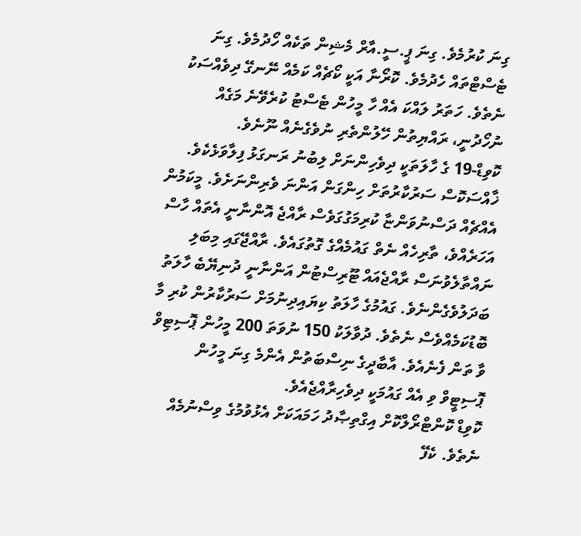ގިނަ ކުރުމެވެ. ގިނަ ޕީ.ސީ.އާރް މެޝިން ތަކެއް ހޯދުމެވެ. ގިނަ ޓެސްޓްތައް ހެދުމެވެ. ކޮރޯނާ އަކީ ކޯޗެއް ކަމެއް ނޭނގޭ ދިވެއްސަކު ނެތެވެ. ހަތަރު ލައްކަ އެއް ހާ މީހުން ޓެސްޓު ކުރެވޭނެ މަގެއް ނުހޯދުނީ، ރައްޔިތުން ހޭލުންތެރި ނުވެގެނެއް ނޫނެވެ.
ކޮވިޑް-19 ގެ ހާލަތަކީ ދިވެހިންނަށް ލިބުނު ރަނގަޅު ފިލާވަޅެކެވެ. ޚާއްސަކޮސް ސަރުކާރުތަށް ހިންގަން އަންނަ ވެރިންނަށެވެ. މީކަމުން އެއްޗެއް ދަސްނުވަންޏާ ކުރިމަގުގަވެސް ރާއްޖެ އޮންނާނީ އެތައް ހާސް އަހަރެއްވެ، ތާރިހެއް ނެތް ގައުމެއްގެ ގޮތުގައެވެ. ރާއްޖޭގައި މިބަލި ނައްތާލެވުނަސް ރާއްޖެއައް ޓޫރިސްޓުން އަންނާނީ ދުނިޔޭބެ ހާލަތު ބަދަލުވެގެންނެވެ. ގައުމުގެ ހާލަތު ކިޔައިދިނުމަށް ސަރުކާރުން ކުރި މާ ބޮޑުކަމެއްވެސް ނެތެވެ. ދުވާލަކު 150 ނުވަތަ 200 މީހުން ޕޮސިޓިވް ވާ ތަން ފެނެއެވެ. އާބާދީގެ ނިސްބަތުން އެންމެ ގިނަ މީހުން ޕޮސިޓީވް ވި އެއް ގައުމަކީ ދިވެހިރާއްޖެއެވެ.
ކޮވިޑް ކޮންޓްރޯލްކޮށް އިގްތިޞާދު ހަމައަކަށް އެޅުވުމުގެ ވިސްނުމެއް ނެތެވެ. ކެފޭ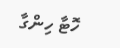ހޮޓާ ހިންގާ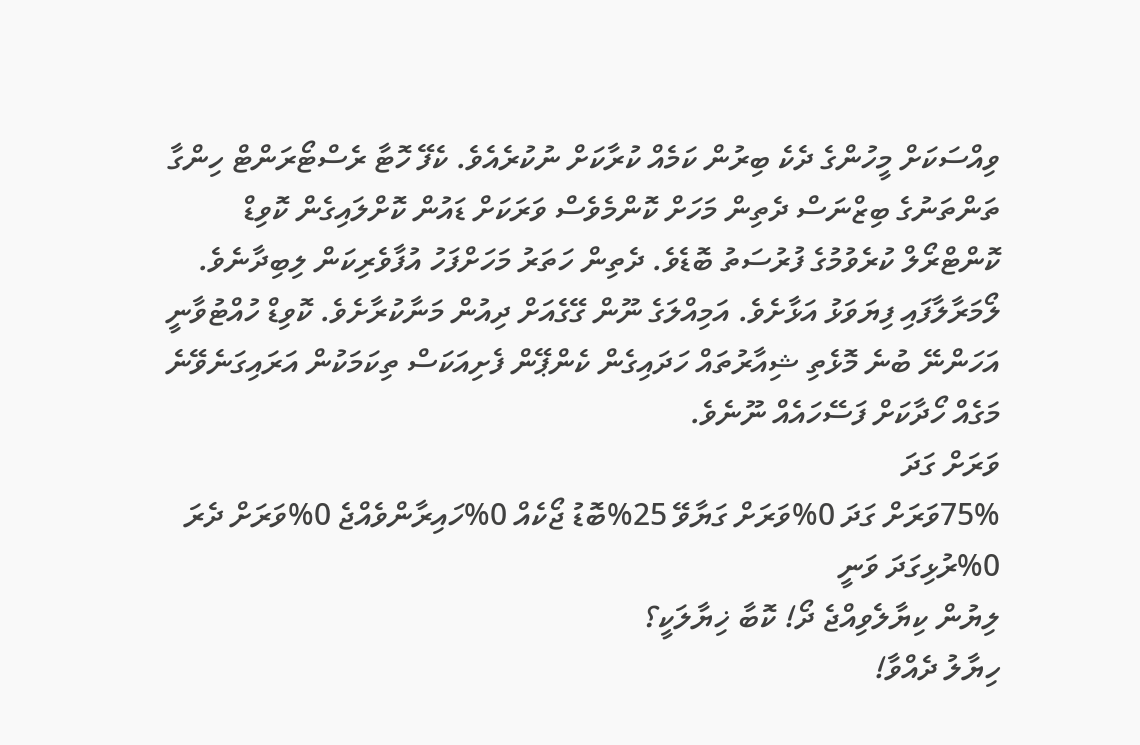ވިއްސަކަށް މީހުންގެ ދެކެ ބިރުން ކަމެއް ކުރާކަށް ނުކުރެއެވެ. ކެފޭ ހޮޓާ ރެސްޓޯރަންޓް ހިންގާ ތަންތަނުގެ ބިޒްނަސް ދެތިން މަހަށް ކޮންމެވެސް ވަރަކަށް ޑައުން ކޮށްލައިގެން ކޮވިޑް ކޮންޓްރޯލް ކުރެވުމުގެ ފުރުސަތު ބޮޑެވެ. ދެތިން ހަތަރު މަހަށްފަހު އުފާވެރިކަން ލިބިދާނެވެ. ލޯމަރާލާފައި ފިޔަވަޅު އަޅާށެވެ. އަމިއްލަގެ ނޫން ގޭގެއަށް ދިއުން މަނާކުރާށެވެ. ކޮވިޑް ހުއްޓުވާނީ އަހަންނޭ ބުނެ މޮޅެތި ޝިއާރުތައް ހަދައިގެން ކެންޕޭން ފެށިއަކަސް ތިކަމަކުން އަރައިގަނެވޭނެ މަގެއް ހޯދާކަށް ފަސޭހައެއް ނޫނެވެ.
ވަރަށް ގަދަ
75%ވަރަށް ގަދަ 0%ވަރަށް ގަޔާވޭ 25%ބޮޑު ޖޯކެއް 0%ހައިރާންވެއްޖެ 0%ވަރަށް ދެރަ 0%ރުޅިގަދަ ވަނީ
ލިޔުން ކިޔާލެވިއްޖެ ދޯ! ކޮބާ ޚިޔާލަކީ؟
ހިޔާލު ދެއްވާ!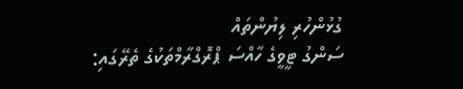ގުޅުންހުރި ލިޔުންތައް
ސަންގު ޓީވީގެ ހާއްސަ ޕްރޮގްރާމްތަކުގެ ތެރޭގައި: